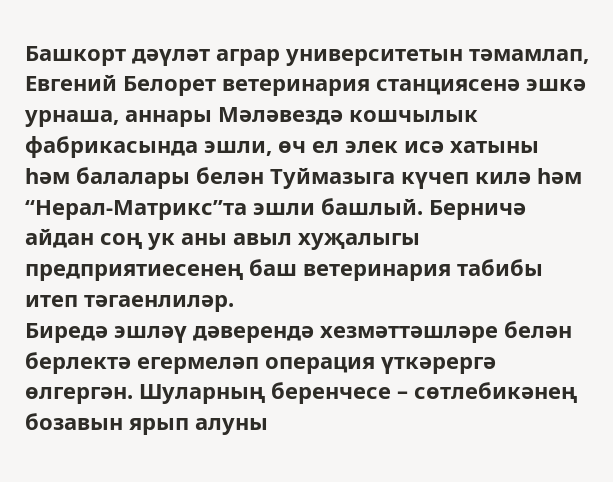Башкорт дәүләт аграр университетын тәмамлап, Евгений Белорет ветеринария станциясенә эшкә урнаша, аннары Мәләвездә кошчылык фабрикасында эшли, өч ел элек исә хатыны һәм балалары белән Туймазыга күчеп килә һәм “Нерал-Матрикс”та эшли башлый. Берничә айдан соң ук аны авыл хуҗалыгы предприятиесенең баш ветеринария табибы итеп тәгаенлиләр.
Биредә эшләү дәверендә хезмәттәшләре белән берлектә егермеләп операция үткәрергә өлгергән. Шуларның беренчесе – сөтлебикәнең бозавын ярып алуны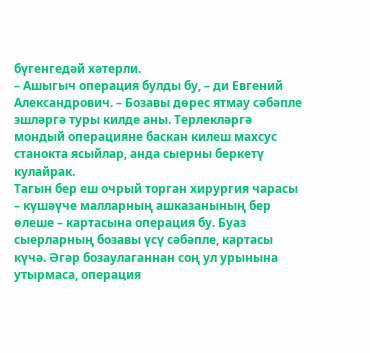бүгенгедәй хәтерли.
– Ашыгыч операция булды бу, – ди Евгений Александрович. – Бозавы дөрес ятмау сәбәпле эшләргә туры килде аны. Терлекләргә мондый операцияне баскан килеш махсус станокта ясыйлар, анда сыерны беркетү кулайрак.
Тагын бер еш очрый торган хирургия чарасы – күшәүче малларның ашказанының бер өлеше – картасына операция бу. Буаз сыерларның бозавы үсү сәбәпле, картасы күчә. Әгәр бозаулаганнан соң ул урынына утырмаса, операция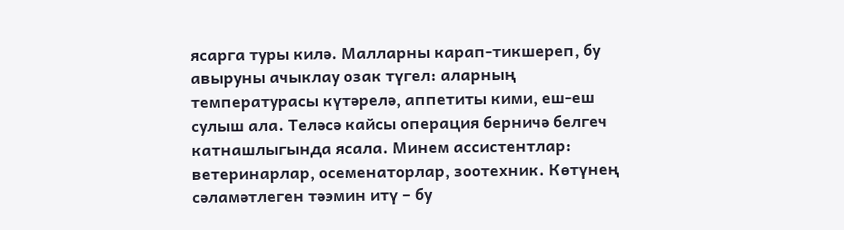ясарга туры килә. Малларны карап-тикшереп, бу авыруны ачыклау озак түгел: аларның температурасы күтәрелә, аппетиты кими, еш-еш сулыш ала. Теләсә кайсы операция берничә белгеч катнашлыгында ясала. Минем ассистентлар: ветеринарлар, осеменаторлар, зоотехник. Көтүнең сәламәтлеген тәэмин итү – бу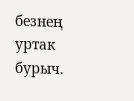безнең уртак бурыч.